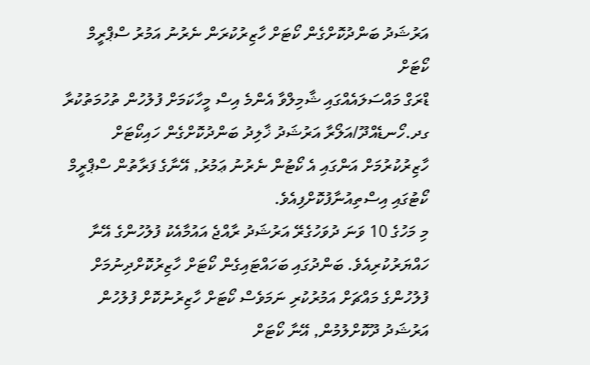އަރުޝަދު ބަންދުކޮށްގެން ކޯޓަށް ހާޒިރުކުރަން ނެރުނު އަމުރު ސްޕްރީމް ކޯޓަށް
ޑްރަގް މައްސަލައެއްގައި ޝާމިލްވާ އެންމެ އިސް މީހާކަމަށް ފުލުހުން ތުހުމަތުކުރާ ގދ.ހޯނޑެއްދޫ/އަލޯރާ އަރުޝަދު ޚާލިދު ބަންދުކޮށްގެން ހައިކޯޓަށް ހާޒިރުކުރުމަށް އަންގައި އެ ކޯޓުން ނެރުނު ޢަމުރު, އޭނާގެ ފަރާތުން ސްޕްރީމް ކޯޓުގައި އިސްތިއުނާފުކޮށްފިއެވެ.
މި މަހުގެ 10 ވަނަ ދުވަހުގެރޭ އަރުޝަދު ރާއްޖެ އައުމާއެކު ފުލުހުންގެ އޭނާ ހައްޔަރުކުރިއެވެ. ބަންދުގައި ބަހައްޓައިގެން ކޯޓަށް ހާޒިރުކޮށްދިނުމަށް ފުލުހުންގެ މައްޗަށް އަމުރުކުރި ނަމަވެސް ކޯޓަށް ހާޒިރުނުކޮށް ފުލުހުން އަރުޝަދު ދޫކޮށްލުމުން, އޭނާ ކޯޓަށް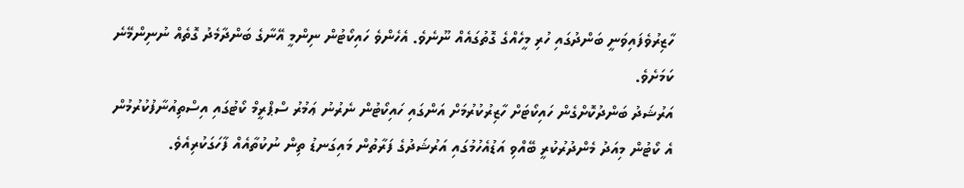ހާޒިރުވެފައިވަނީ ބަންދުގައި ހުރި މީހެއްގެ ގޮތުގައެއް ނޫނެވެ. އެހެންވެ ހައިކޯޓުން ނިންމީ އޭނާގެ ބަންދާމެދު ގޮތެއް ނުނިންމޭނެ ކަމަށެވެ.
އަރުޝަދު ބަންދުކޮށްގެން ހައިކޯޓަށް ހާޒިރުކުރުމަށް އަންގައި ހައިކޯޓުން ނެރުނު ޢަމުރު ސްޕްރީމް ކޯޓުގައި އިސްތިއުނާފުކުރުމުން އެ ކޯޓުން މިއަދު މެންދުރުކުރީ ބޭއްވި އަޑުއެހުމުގައި އަރުޝަދުގެ ފަރާތުން މައިގަނޑު ތިން ނުކުތާއެއް ފާހަގަކުރިއެވެ.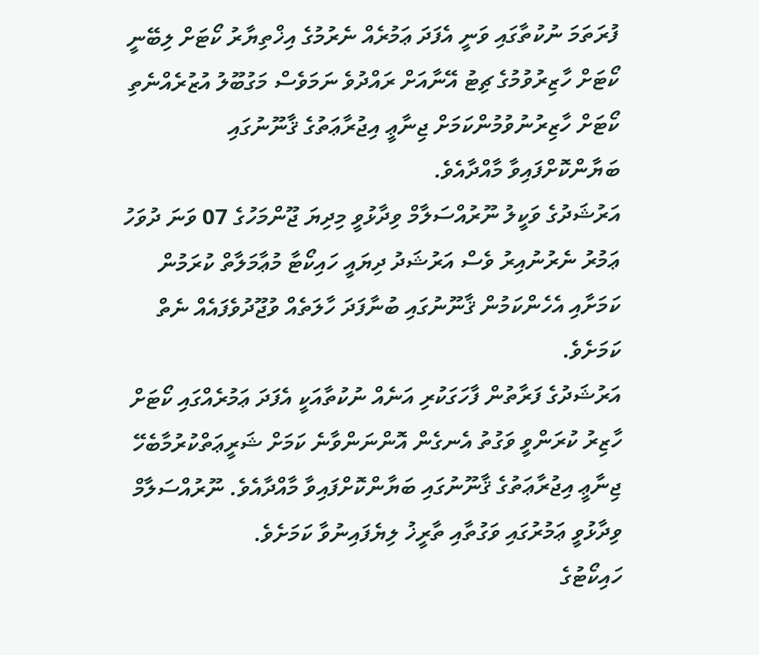ފުރަތަމަ ނުކުތާގައި ވަނީ އެފަދަ ޢަމުރެއް ނެރުމުގެ އިޚްތިޔާރު ކޯޓަށް ލިބޭނީ ކޯޓަށް ހާޒިރުވުމުގެ ޗިޓު އޭނާއަށް ރައްދުވެ ނަމަވެސް މަގުބޫލު އުޒުރެއްނެތި ކޯޓަށް ހާޒިރުނުވުމުންކަމަށް ޖިނާޢީ އިޖުރާޢަތުގެ ޤާނޫނުގައި ބަޔާންކޮށްފައިވާ މާއްދާއެވެ.
އަރުޝަދުގެ ވަކީލު ނޫރުއްސަލާމް ވިދާޅުވީ މިދިޔަ ޖޫންމަހުގެ 07 ވަނަ ދުވަހު ޢަމުރު ނެރުނުއިރު ވެސް އަރުޝަދު ދިޔައީ ހައިކޯޓާ މުޢާމަލާތް ކުރަމުން ކަމަށާއި އެހެންކަމުން ޤާނޫނުގައި ބުނާފަދަ ހާލަތެއް ވުޖޫދުވެފައެއް ނެތް ކަމަށެވެ.
އަރުޝަދުގެ ފަރާތުން ފާހަގަކުރި އަނެއް ނުކުތާއަކީ އެފަދަ ޢަމުރެއްގައި ކޯޓަށް ހާޒިރު ކުރަންވީ ވަގުތު އެނގެން އޮންނަންވާނެ ކަމަށް ޝަރީޢަތްކުރުމާބެހޭ ޖިނާޢީ އިޖުރާޢަތުގެ ޤާނޫނުގައި ބަޔާންކޮށްފައިވާ މާއްދާއެވެ. ނޫރުއްސަލާމް ވިދާޅުވީ ޢަމުރުގައި ވަގުތާއި ތާރީޚު ލިޔެފައިނުވާ ކަމަށެވެ.
ހައިކޯޓުގެ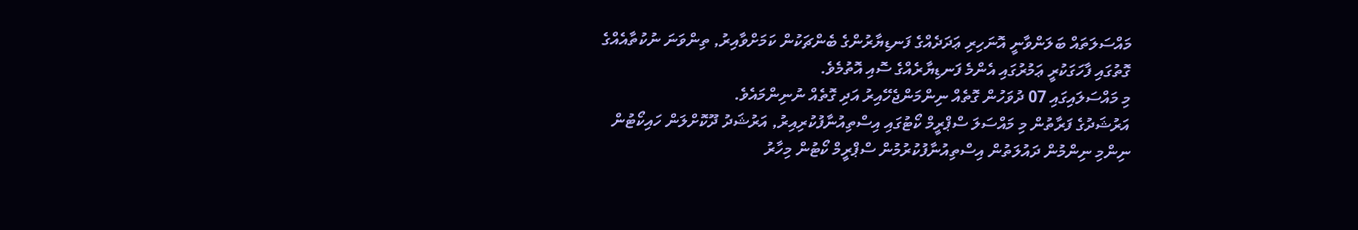މައްސަލަތައް ބަލަންވާނީ އޮނަހިރި ޢަދަދެއްގެ ފަނޑިޔާރުންގެ ބެންޗަކުން ކަމަށްވާއިރު, ތިންވަނަ ނުކުތާއެއްގެ ގޮތުގައި ފާހަގަކުރީ ޢަމުރުގައި އެންމެ ފަނޑިޔާރެއްގެ ސޮއި އޮތުމެވެ.
މި މައްސަލައިގައި 07 ދުވަހުން ގޮތެއް ނިންމަންޖެހޭއިރު އަދި ގޮތެއް ނުނިންމައެވެ.
އަރުޝަދުގެ ފަރާތުން މި މައްސަލަ ސްޕްރީމް ކޯޓުގައި އިސްތިއުނާފުކުރިއިރު, އަރުޝަދު ދޫކޮށްލަން ހައިކޯޓުން ނިންމި ނިންމުން ދައުލަތުން އިސްތިއުނާފުކުރުމުން ސްޕްރީމް ކޯޓުން މިހާރު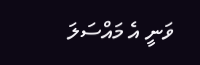ވަނީ އެ މައްސަލަ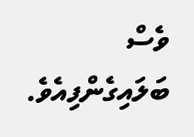ވެސް ބަލައިގެންފިއެވެ.